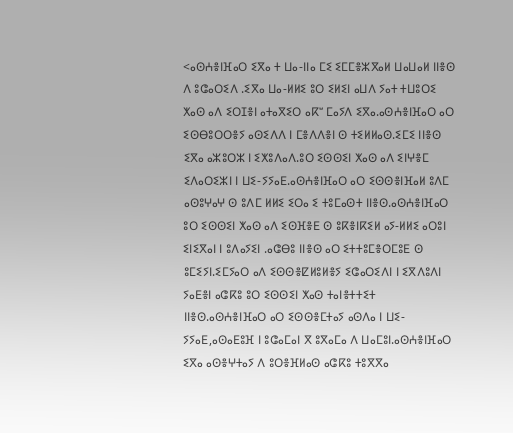<ⴰⵙⵄⴻⵏⴼⴰⵔ ⵉⴳⴰ ⵜ ⵡⴰ-ⵏⵏⴰ ⵎⵉ ⵉⵎⵎⴻⵣⴳⴰⵍ ⵡⴰⵡⴰⵍ ⵏⵏⴻⵙ ⴷ ⵓⵛⴰⵔⵉⴷ .ⵉⴳⴰ ⵡⴰ-ⵍⵍⵉ ⵓⵔ ⵉⵍⵉⵏ ⴰⵡⴷ ⵢⴰⵜ ⵜⵡⵓⵔⵉ ⵅⴰⵙ ⴰⴷ ⵉⵔⵊⴻⵏ ⴰⵜⴰⴳⵉⵔ ⴰⴽⵯ ⵎⴰⵢⴷ ⵉⴳⴰ.ⴰⵙⵄⴻⵏⴼⴰⵔ ⴰⵔ ⵉⵙⴱⵓⵔⵔⴻⵢ ⴰⵙⵉⴷⴷ ⵏ ⵎⴻⴷⴷⴻⵏ ⵙ ⵜⵉⵍⵍⴰⵙ.ⵉⵎⵉ ⵏⵏⴻⵙ ⵉⴳⴰ ⴰⵣⵓⵔⵣ ⵏ ⵉⵅⵓⴷⴰⴷ.ⵓⵔ ⵉⵙⵙⵉⵏ ⵅⴰⵙ ⴰⴷ ⵉⵏⵖⴻⵎ ⵉⴷⴰⵔⵉⵣⵏ ⵏ ⵡⵉ-ⵢⵢⴰⴹ.ⴰⵙⵄⴻⵏⴼⴰⵔ ⴰⵔ ⵉⵙⵙⴻⵏⴼⴰⵍ ⵓⴷⵎ ⴰⵙⵓⵖⴰⵖ ⵙ ⵓⴷⵎ ⵍⵍⵉ ⵉⵔⴰ ⵉ ⵜⵓⵎⴰⵙⵜ ⵏⵏⴻⵙ.ⴰⵙⵄⴻⵏⴼⴰⵔ ⵓⵔ ⵉⵙⵙⵉⵏ ⵅⴰⵙ ⴰⴷ ⵉⵙⴼⴻⴹ ⵙ ⵓⴽⴻⵏⴽⵉⵍ ⴰⵢ-ⵍⵍⵉ ⴰⵔⵓⵏ ⵉⵏⵉⴳⴰⵏ ⵏ ⵓⴷⴰⵢⵉⵏ .ⴰⵛⴱⵓ ⵏⵏⴻⵙ ⴰⵔ ⵉⵜⵜⵓⵎⴻⵔⵎⵓⴹ ⵙ ⵓⵎⵉⵢⵏ.ⵉⵎⵢⴰⵔ ⴰⴷ ⵉⵙⵙⴻⵇⵍⵓⵍⴻⵢ ⵉⵛⴰⵔⵉⴷⵏ ⵏ ⵉⴳⴷⵓⴷⵏ ⵢⴰⴹⴻⵏ ⴰⵛⴽⵓ ⵓⵔ ⵉⵙⵙⵉⵏ ⵅⴰⵙ ⵜⴰⵏⴻⵜⵜⵉⵜ ⵏⵏⴻⵙ.ⴰⵙⵄⴻⵏⴼⴰⵔ ⴰⵔ ⵉⵙⵙⴻⵎⵜⴰⵢ ⴰⵙⴷⴰ ⵏ ⵡⵉ-ⵢⵢⴰⴹ,ⴰⵙⴰⴹⵓⴼ ⵏ ⵓⵛⴰⵎⴰⵏ ⴳ ⵓⴳⴰⵎⴰ ⴷ ⵡⴰⵎⵓⵏ.ⴰⵙⵄⴻⵏⴼⴰⵔ ⵉⴳⴰ ⴰⵙⴻⵖⵜⴰⵢ ⴷ ⵓⵔⴻⴼⵍⴰⵙ ⴰⵛⴽⵓ ⵜⵓⴳⴳⴰ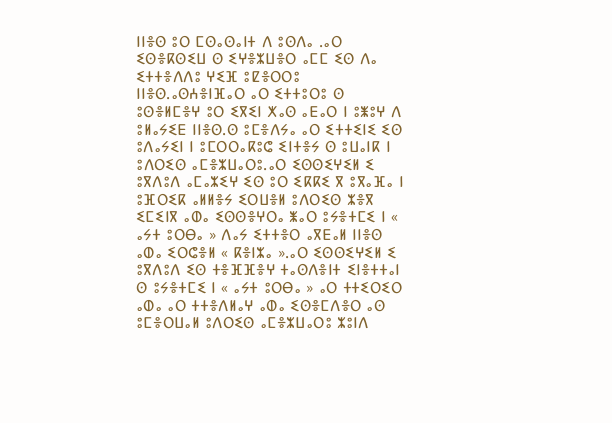ⵏⵏⴻⵙ ⵓⵔ ⵎⵙⴰⵙⴰⵏⵜ ⴷ ⵓⵙⴷⴰ .ⴰⵔ ⵉⵙⴻⴽⵙⵉⵡ ⵙ ⵉⵖⴻⵣⵡⴻⵔ ⴰⵎⵎ ⵉⵙ ⴷⴰ ⵉⵜⵜⴻⴷⴷⵓ ⵖⵉⴼ ⵓⵇⴻⵔⵔⵓ ⵏⵏⴻⵙ.ⴰⵙⵄⴻⵏⴼⴰⵔ ⴰⵔ ⵉⵜⵜⵓⵔⵓ ⵙ ⵓⵙⴻⵍⵎⴻⵖ ⵓⵔ ⵉⴳⵉⵏ ⵅⴰⵙ ⴰⴹⴰⵔ ⵏ ⵓⵥⵓⵖ ⴷ ⵓⵍⴰⵢⵉⴹ ⵏⵏⴻⵙ.ⵙ ⵓⵎⴻⴷⵢⴰ ⴰⵔ ⵉⵜⵜⵉⵏⵉ ⵉⵙ ⵓⴷⴰⵢⵉⵏ ⵏ ⵓⵎⵔⵔⴰⴽⵓⵛ ⵉⵏⵜⴻⵢ ⵙ ⵓⵡⴰⵏⴽ ⵏ ⵓⴷⵔⵉⵙ ⴰⵎⴻⵣⵡⴰⵔⵓ.ⴰⵔ ⵉⵙⵙⵉⵖⵉⵍ ⵉ ⵓⴳⴷⵓⴷ ⴰⵎⴰⵣⵉⵖ ⵉⵙ ⵓⵔ ⵉⴽⴽⵉ ⴳ ⵓⴳⴰⴼⴰ ⵏ ⵓⴼⵔⵉⴽ ⴰⵍⵍⴻⵢ ⵉⵔⵡⴻⵍ ⵓⴷⵔⵉⵙ ⵣⴻⴳ ⵉⵎⵉⵏⴳ ⴰⵀⴰ ⵉⵙⵙⴻⵖⵔⴰ ⵥⴰⵔ ⵓⵢⴻⵜⵎⵉ ⵏ « ⴰⵢⵜ ⵓⵔⴱⴰ » ⴷⴰⵢ ⵉⵜⵜⴻⵔ ⴰⴳⴹⴰⵍ ⵏⵏⴻⵙ ⴰⵀⴰ ⵉⵔⵛⴻⵍ « ⴽⴻⵏⵣⴰ ».ⴰⵔ ⵉⵙⵙⵉⵖⵉⵍ ⵉ ⵓⴳⴷⵓⴷ ⵉⵙ ⵜⴻⴼⴼⴻⵖ ⵜⴰⵙⴷⴻⵏⵜ ⵉⵏⴻⵜⵜⴰⵏ ⵙ ⵓⵢⴻⵜⵎⵉ ⵏ « ⴰⵢⵜ ⵓⵔⴱⴰ » ⴰⵔ ⵜⵜⵉⵔⵉⵔ ⴰⵀⴰ ⴰⵔ ⵜⵜⴻⴷⵍⴰⵖ ⴰⵀⴰ ⵉⵙⴻⵎⴷⴻⵔ ⴰⵙ ⵓⵎⴻⵔⵡⴰⵍ ⵓⴷⵔⵉⵙ ⴰⵎⴻⵣⵡⴰⵔⵓ ⵣⵓⵏⴷ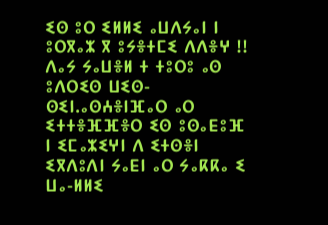ⵉⵙ ⵓⵔ ⵉⵍⵍⵉ ⴰⵡⴷⵢⴰⵏ ⵏ ⵓⵔⴳⴰⵣ ⴳ ⵓⵢⴻⵜⵎⵉ ⴷⴷⴻⵖ !! ⴷⴰⵢ ⵢⴰⵡⴻⵍ ⵜ ⵜⵓⵔⵓ ⴰⵙ ⵓⴷⵔⵉⵙ ⵡⵉⵙ-ⵙⵉⵏ.ⴰⵙⵄⴻⵏⴼⴰⵔ ⴰⵔ ⵉⵜⵜⴻⴼⴼⴻⵔ ⵉⵙ ⵓⵙⴰⴹⵓⴼ ⵏ ⵉⵎⴰⵣⵉⵖⵏ ⴷ ⵉⵜⵙⴻⵏ ⵉⴳⴷⵓⴷⵏ ⵢⴰⴹⵏ ⴰⵔ ⵢⴰⴽⴽⴰ ⵉ ⵡⴰ-ⵍⵍⵉ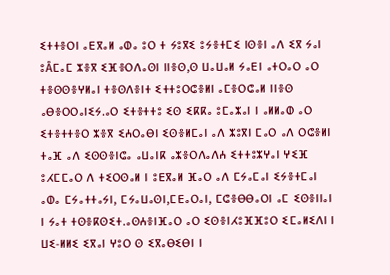ⵉⵜⵜⴻⵔⵏ ⴰⴹⴳⴰⵍ ⴰⵀⴰ ⵓⵔ ⵜ ⵢⵓⴳⵉ ⵓⵢⴻⵜⵎⵉ ⵏⵙⴻⵏ ⴰⴷ ⵉⴳ ⵢⴰⵏ ⵓÅⵎⴰⵎ ⵣⴻⴳ ⵉⴼⴻⵔⴷⴰⵙⵏ ⵏⵏⴻⵙ,ⵙ ⵡⴰⵡⴰⵍ ⵢⴰⴹⵏ ⴰⵜⵔⴰⵔ ⴰⵔ ⵜⴻⵙⵙⴻⵖⵍⴰⵏ ⵜⴻⵙⴷⴻⵏⵜ ⵉⵜⵜⵓⵔⵛⴻⵍⵏ ⴰⵎⴻⵔⵛⴰⵍ ⵏⵏⴻⵙ ⴰⴱⴻⵔⵔⴰⵏⵉⵢ.ⴰⵔ ⵉⵜⴻⵜⵜⵓ ⵉⵙ ⵉⴽⴽⴰ ⵓⵎⴰⵣⴰⵏ ⵏ ⴰⵍⵍⴰⵀ ⴰⵔ ⵉⵜⴻⵜⵜⴻⵔ ⵣⴻⴳ ⵉⵄⵔⴰⴱⵏ ⵉⵙⴻⵍⵎⴰⵏ ⴰⴷ ⵣⵓⴳⵏ ⵎⴰⵔ ⴰⴷ ⵔⵛⴻⵍⵏ ⵜⴰⴼ ⴰⴷ ⵉⵙⵙⴻⵏⵛⴰ ⴰⵡⴰⵏⴽ ⴰⵣⴻⵔⴷⴰⴷⵄ ⵉⵜⵜⵓⵣⵖⴰⵏ ⵖⵉⴼ ⵓⵃⵎⵎⴰⵔ ⴷ ⵜⵉⵔⵙⴰⵍ ⵏ ⵓⴹⴳⴰⵍ ⴼⴰⵔ ⴰⴷ ⵎⵢⴰⵎⴰⵏ ⵉⵢⴻⵜⵎⴰⵏ ⴰⵀⴰ ⵎⵢⴰⵜⵜⴰⵢⵏ, ⵎⵢⴰⵡⴰⵙⵏ,ⵎⴹⴰⵔⴰⵏ, ⵎⵛⴻⴱⴱⴰⵔⵏ ⴰⵎ ⵉⵙⴻⵏⵏⴰⵏ ⵏ ⵢⴰⵜ ⵜⵙⴻⴽⵙⵉⵜ.ⴰⵙⵄⴻⵏⴼⴰⵔ ⴰⵔ ⵉⵙⴻⵏⵃⵓⴼⴼⵓⵔ ⵉⵎⴰⵍⵉⴷⵏ ⵏ ⵡⵉ-ⵍⵍⵉ ⵉⴳⴰⵏ ⵖⵓⵔ ⵙ ⵉⴳⴰⴱⵉⴱⵏ ⵏ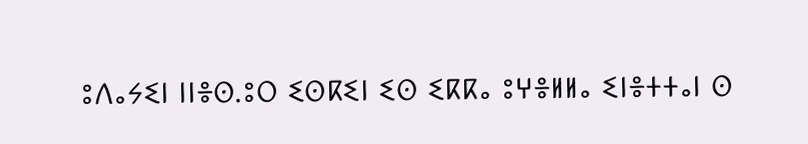ⵓⴷⴰⵢⵉⵏ ⵏⵏⴻⵙ.ⵓⵔ ⵉⵙⴽⵉⵏ ⵉⵙ ⵉⴽⴽⴰ ⵓⵖⴻⵍⵍⴰ ⵉⵏⴻⵜⵜⴰⵏ ⵙ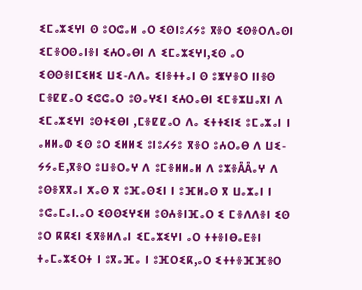ⵉⵎⴰⵣⵉⵖⵏ ⵙ ⵓⵔⵛⴰⵍ ⴰⵔ ⵉⵙⵏⵓⵃⵢⵓ ⴳⴻⵔ ⵉⵙⴻⵔⴷⴰⵙⵏ ⵉⵎⴻⵔⵙⴰⵏⴻⵏ ⵉⵄⵔⴰⴱⵏ ⴷ ⵉⵎⴰⵣⵉⵖⵏ,ⵉⵙ ⴰⵔ ⵉⵙⵙⴻⵏⵎⵉⵍⵉ ⵡⵉ-ⴷⴷⴰ ⵉⵏⴻⵜⵜⴰⵏ ⵙ ⵓⵥⵖⴻⵔ ⵏⵏⴻⵙ ⵎⴻⵇⵇⴰⵔ ⵉⵛⵛⴰⵔ ⵓⵙⴰⵖⵉⵏ ⵉⵄⵔⴰⴱⵏ ⵉⵎⴻⵣⵡⴰⴳⵏ ⴷ ⵉⵎⴰⵣⵉⵖⵏ ⵓⵙⵜⵉⴱⵏ ,ⵎⴻⵇⵇⴰⵔ ⴷⴰ ⵉⵜⵜⵉⵏⵉ ⵓⵎⴰⵣⴰⵏ ⵏ ⴰⵍⵍⴰⵀ ⵉⵙ ⵓⵔ ⵉⵍⵍⵉ ⵓⵏⵓⵃⵢⵓ ⴳⴻⵔ ⵓⵄⵔⴰⴱ ⴷ ⵡⵉ-ⵢⵢⴰⴹ,ⴳⴻⵔ ⵓⵡⴻⵔⴰⵖ ⴷ ⵓⵎⴻⵍⵍⴰⵍ ⴷ ⵓⵣⴻÅÅⴰⵖ ⴷ ⵓⵙⴻⴳⴳⴰⵏ ⵅⴰⵙ ⴳ ⵓⴼⴰⵙⵉⵏ ⵏ ⵓⴼⵍⴰⵙ ⴳ ⵡⴰⵣⴰⵏ ⵏ ⵓⵛⴰⵎⴰⵏ.ⴰⵔ ⵉⵙⵙⵉⵖⵉⵍ ⵓⵙⵄⴻⵏⴼⴰⵔ ⵉ ⵎⴻⴷⴷⴻⵏ ⵉⵙ ⵓⵔ ⴽⴽⵉⵏ ⵉⴳⴻⵍⴷⴰⵏ ⵉⵎⴰⵣⵉⵖⵏ ⴰⵔ ⵜⵜⴻⵏⴱⴰⴹⴻⵏ ⵜⴰⵎⴰⵣⵉⵔⵜ ⵏ ⵓⴳⴰⴼⴰ ⵏ ⵓⴼⵔⵉⴽ,ⴰⵔ ⵉⵜⵜⴻⴼⴼⴻⵔ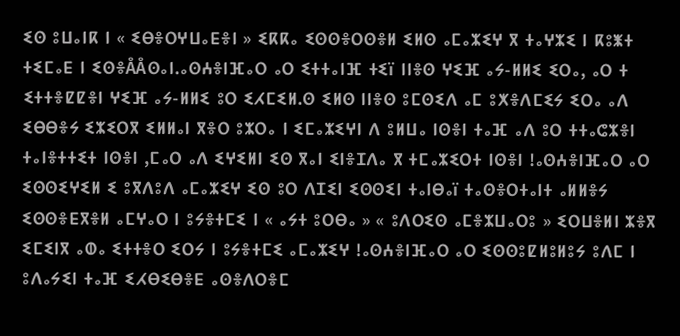ⵉⵙ ⵓⵡⴰⵏⴽ ⵏ « ⵉⴱⴻⵔⵖⵡⴰⴹⴻⵏ » ⵉⴽⴽⴰ ⵉⵙⵙⴻⵔⵙⴻⵍ ⵉⵍⵙ ⴰⵎⴰⵣⵉⵖ ⴳ ⵜⴰⵖⵣⵉ ⵏ ⴽⵓⵥⵜ ⵜⵉⵎⴰⴹ ⵏ ⵉⵙⴻÅÅⵙⴰⵏ.ⴰⵙⵄⴻⵏⴼⴰⵔ ⴰⵔ ⵉⵜⵜⴰⵏⴼ ⵜⵉï ⵏⵏⴻⵙ ⵖⵉⴼ ⴰⵢ-ⵍⵍⵉ ⵉⵔⴰ, ⴰⵔ ⵜ ⵉⵜⵜⴻⵇⵇⴻⵏ ⵖⵉⴼ ⴰⵢ-ⵍⵍⵉ ⵓⵔ ⵉⵃⵎⵉⵍ.ⵙ ⵉⵍⵙ ⵏⵏⴻⵙ ⵓⵎⵙⵉⴷ ⴰⵎ ⵓⵅⴻⴷⵎⵉⵢ ⵉⵔⴰ ⴰⴷ ⵉⴱⴱⴻⵢ ⵉⵣⵉⵔⴳ ⵉⵍⵍⴰⵏ ⴳⴻⵔ ⵓⵣⵔⴰ ⵏ ⵉⵎⴰⵣⵉⵖⵏ ⴷ ⵓⵍⵡⴰ ⵏⵙⴻⵏ ⵜⴰⴼ ⴰⴷ ⵓⵔ ⵜⵜⴰⵛⵣⴻⵏ ⵜⴰⵏⴻⵜⵜⵉⵜ ⵏⵙⴻⵏ ,ⵎⴰⵔ ⴰⴷ ⵉⵖⵉⵍⵏ ⵉⵙ ⴳⴰⵏ ⵉⵏⴻⵊⴷⴰ ⴳ ⵜⵎⴰⵣⵉⵔⵜ ⵏⵙⴻⵏ !ⴰⵙⵄⴻⵏⴼⴰⵔ ⴰⵔ ⵉⵙⵙⵉⵖⵉⵍ ⵉ ⵓⴳⴷⵓⴷ ⴰⵎⴰⵣⵉⵖ ⵉⵙ ⵓⵔ ⴷⵊⵉⵏ ⵉⵙⵙⵉⵏ ⵜⴰⵏⴱⴰï ⵜⴰⵙⴻⵔⵜⴰⵏⵜ ⴰⵍⵍⴻⵢ ⵉⵙⵙⴻⴹⴳⴻⵍ ⴰⵎⵖⴰⵔ ⵏ ⵓⵢⴻⵜⵎⵉ ⵏ « ⴰⵢⵜ ⵓⵔⴱⴰ » « ⵓⴷⵔⵉⵙ ⴰⵎⴻⵣⵡⴰⵔⵓ » ⵉⵔⵡⴻⵍⵏ ⵣⴻⴳ ⵉⵎⵉⵏⴳ ⴰⵀⴰ ⵉⵜⵜⴻⵔ ⵉⵔⵢ ⵏ ⵓⵢⴻⵜⵎⵉ ⴰⵎⴰⵣⵉⵖ !ⴰⵙⵄⴻⵏⴼⴰⵔ ⴰⵔ ⵉⵙⵙⵓⵇⵍⵓⵍⵓⵢ ⵓⴷⵎ ⵏ ⵓⴷⴰⵢⵉⵏ ⵜⴰⴼ ⵉⵃⴱⵉⴱⴻⴹ ⴰⵙⴻⴷⵔⴻⵎ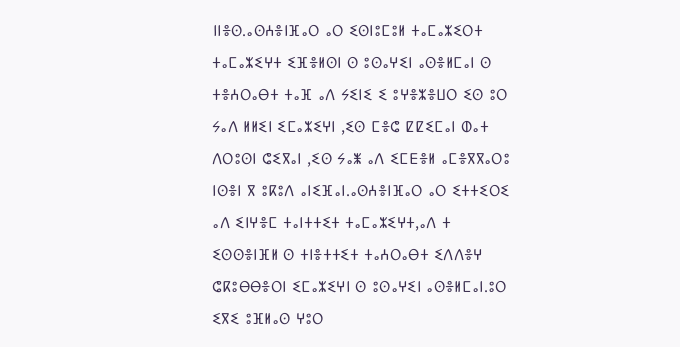ⵏⵏⴻⵙ.ⴰⵙⵄⴻⵏⴼⴰⵔ ⴰⵔ ⵉⵙⵏⵓⵎⵓⵍ ⵜⴰⵎⴰⵣⵉⵔⵜ ⵜⴰⵎⴰⵣⵉⵖⵜ ⵉⴼⴻⵍⵙⵏ ⵙ ⵓⵙⴰⵖⵉⵏ ⴰⵙⴻⵍⵎⴰⵏ ⵙ ⵜⴻⵄⵔⴰⴱⵜ ⵜⴰⴼ ⴰⴷ ⵢⵉⵏⵉ ⵉ ⵓⵖⴻⵣⴻⵡⵔ ⵉⵙ ⵓⵔ ⵢⴰⴷ ⵍⵍⵉⵏ ⵉⵎⴰⵣⵉⵖⵏ ,ⵉⵙ ⵎⴻⵛ ⵇⵇⵉⵎⴰⵏ ⵀⴰⵜ ⴷⵔⵓⵙⵏ ⵛⵉⴳⴰⵏ ,ⵉⵙ ⵢⴰⵥ ⴰⴷ ⵉⵎⴹⴻⵍ ⴰⵎⴻⴳⴳⴰⵔⵓ ⵏⵙⴻⵏ ⴳ ⵓⴽⵓⴷ ⴰⵏⵉⴼⴰⵏ.ⴰⵙⵄⴻⵏⴼⴰⵔ ⴰⵔ ⵉⵜⵜⵉⵔⵉ ⴰⴷ ⵉⵏⵖⴻⵎ ⵜⴰⵏⵜⵜⵉⵜ ⵜⴰⵎⴰⵣⵉⵖⵜ,ⴰⴷ ⵜ ⵉⵙⵙⴻⵏⴼⵍ ⵙ ⵜⵏⴻⵜⵜⵉⵜ ⵜⴰⵄⵔⴰⴱⵜ ⵉⴷⴷⴻⵖ ⵛⴽⵓⴱⴱⴻⵔⵏ ⵉⵎⴰⵣⵉⵖⵏ ⵙ ⵓⵙⴰⵖⵉⵏ ⴰⵙⴻⵍⵎⴰⵏ.ⵓⵔ ⵉⴳⵉ ⵓⴼⵍⴰⵙ ⵖⵓⵔ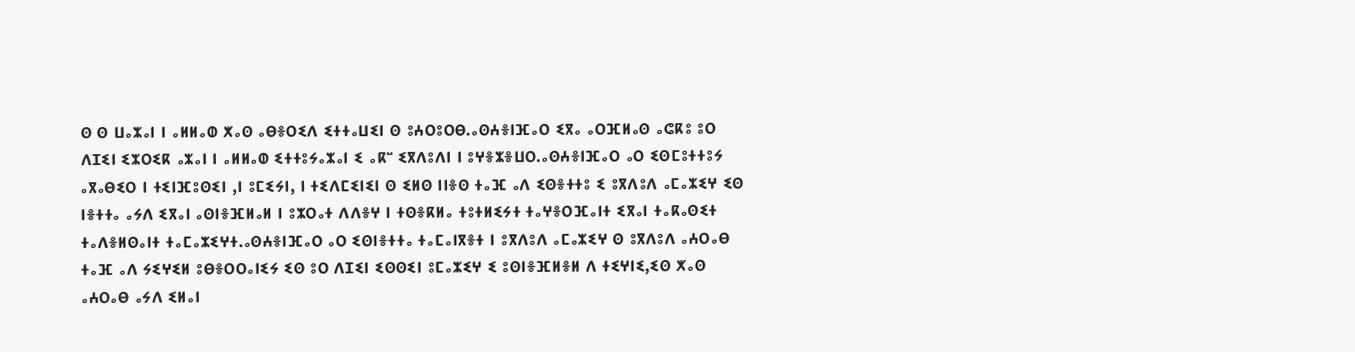ⵙ ⵙ ⵡⴰⵣⴰⵏ ⵏ ⴰⵍⵍⴰⵀ ⵅⴰⵙ ⴰⴱⴻⵔⵉⴷ ⵉⵜⵜⴰⵡⵉⵏ ⵙ ⵓⵄⵔⵓⵔⴱ.ⴰⵙⵄⴻⵏⴼⴰⵔ ⵉⴳⴰ ⴰⵔⴼⵍⴰⵙ ⴰⵛⴽⵓ ⵓⵔ ⴷⵊⵉⵏ ⵉⵣⵔⵉⴽ ⴰⵣⴰⵏ ⵏ ⴰⵍⵍⴰⵀ ⵉⵜⵜⵓⵢⴰⵣⴰⵏ ⵉ ⴰⴽⵯ ⵉⴳⴷⵓⴷⵏ ⵏ ⵓⵖⴻⵣⴻⵡⵔ.ⴰⵙⵄⴻⵏⴼⴰⵔ ⴰⵔ ⵉⵙⵎⵓⵜⵜⵓⵢ ⴰⴳⴰⴱⵉⵔ ⵏ ⵜⵉⵏⴼⵓⵙⵉⵏ ,ⵏ ⵓⵎⵉⵢⵏ, ⵏ ⵜⵉⴷⵎⵉⵏⵉⵏ ⵙ ⵉⵍⵙ ⵏⵏⴻⵙ ⵜⴰⴼ ⴰⴷ ⵉⵙⴻⵜⵜⵓ ⵉ ⵓⴳⴷⵓⴷ ⴰⵎⴰⵣⵉⵖ ⵉⵙ ⵏⴻⵜⵜⴰ ⴰⵢⴷ ⵉⴳⴰⵏ ⴰⵙⵏⴻⴼⵍⴰⵍ ⵏ ⵓⵣⵔⴰⵜ ⴷⴷⴻⵖ ⵏ ⵜⵙⴻⴽⵍⴰ ⵜⵓⵜⵍⵉⵢⵜ ⵜⴰⵖⴻⵔⴼⴰⵏⵜ ⵉⴳⴰⵏ ⵜⴰⴽⴰⵙⵉⵜ ⵜⴰⴷⴻⵍⵙⴰⵏⵜ ⵜⴰⵎⴰⵣⵉⵖⵜ.ⴰⵙⵄⴻⵏⴼⴰⵔ ⴰⵔ ⵉⵙⵏⴻⵜⵜⴰ ⵜⴰⵎⴰⵏⴳⴻⵜ ⵏ ⵓⴳⴷⵓⴷ ⴰⵎⴰⵣⵉⵖ ⵙ ⵓⴳⴷⵓⴷ ⴰⵄⵔⴰⴱ ⵜⴰⴼ ⴰⴷ ⵢⵉⵖⵉⵍ ⵓⴱⴻⵔⵔⴰⵏⵉⵢ ⵉⵙ ⵓⵔ ⴷⵊⵉⵏ ⵉⵙⵙⵉⵏ ⵓⵎⴰⵣⵉⵖ ⵉ ⵓⵙⵏⴻⴼⵍⴻⵍ ⴷ ⵜⵉⵖⵏⵉ,ⵉⵙ ⵅⴰⵙ ⴰⵄⵔⴰⴱ ⴰⵢⴷ ⵉⵍⴰⵏ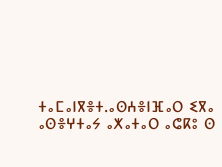ⵜⴰⵎⴰⵏⴳⴻⵜ.ⴰⵙⵄⴻⵏⴼⴰⵔ ⵉⴳⴰ ⴰⵙⴻⵖⵜⴰⵢ ⴰⵅⴰⵜⴰⵔ ⴰⵛⴽⵓ ⵙ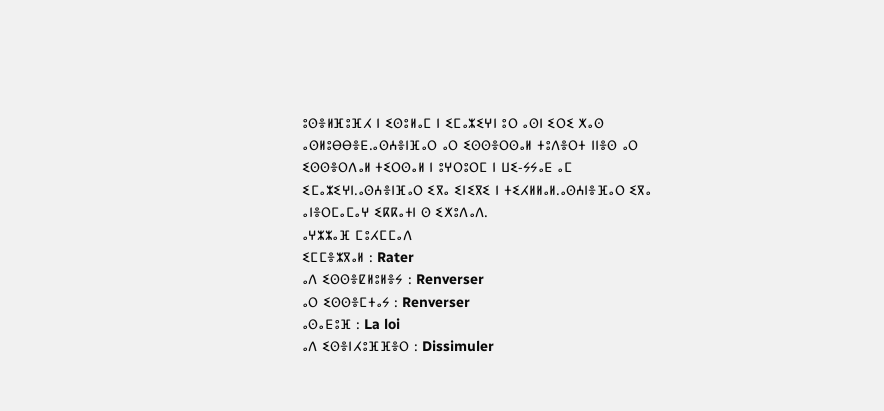ⵓⵙⴻⵍⴼⵓⴼⵃ ⵏ ⵉⵙⵓⵍⴰⵎ ⵏ ⵉⵎⴰⵣⵉⵖⵏ ⵓⵔ ⴰⵙⵏ ⵉⵔⵉ ⵅⴰⵙ ⴰⵙⵍⵓⴱⴱⴻⴹ.ⴰⵙⵄⴻⵏⴼⴰⵔ ⴰⵔ ⵉⵙⵙⴻⵔⵙⴰⵍ ⵜⵓⴷⴻⵔⵜ ⵏⵏⴻⵙ ⴰⵔ ⵉⵙⵙⴻⵔⴷⴰⵍ ⵜⵉⵔⵙⴰⵍ ⵏ ⵓⵖⵔⵓⵔⵎ ⵏ ⵡⵉ-ⵢⵢⴰⴹ ⴰⵎ ⵉⵎⴰⵣⵉⵖⵏ.ⴰⵙⵄⴻⵏⴼⴰⵔ ⵉⴳⴰ ⵉⵏⵉⴳⵉ ⵏ ⵜⵉⵃⵍⵍⴰⵍ.ⴰⵙⵄⵏⴻⴼⴰⵔ ⵉⴳⴰ ⴰⵏⴻⵔⵎⴰⵎⴰⵖ ⵉⴽⴽⴰⵜⵏ ⵙ ⵉⵅⵓⴷⴰⴷ.
ⴰⵖⵣⵣⴰⴼ ⵎⵓⵃⵎⵎⴰⴷ
ⵉⵎⵎⴻⵣⴳⴰⵍ : Rater
ⴰⴷ ⵉⵙⵙⴻⵇⵍⵓⵍⴻⵢ : Renverser
ⴰⵔ ⵉⵙⵙⴻⵎⵜⴰⵢ : Renverser
ⴰⵙⴰⴹⵓⴼ : La loi
ⴰⴷ ⵉⵙⴻⵏⵃⵓⴼⴼⴻⵔ : Dissimuler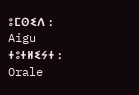ⵓⵎⵙⵉⴷ : Aigu
ⵜⵓⵜⵍⵉⵢⵜ : Orale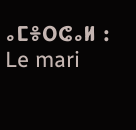ⴰⵎⴻⵔⵛⴰⵍ : Le mari